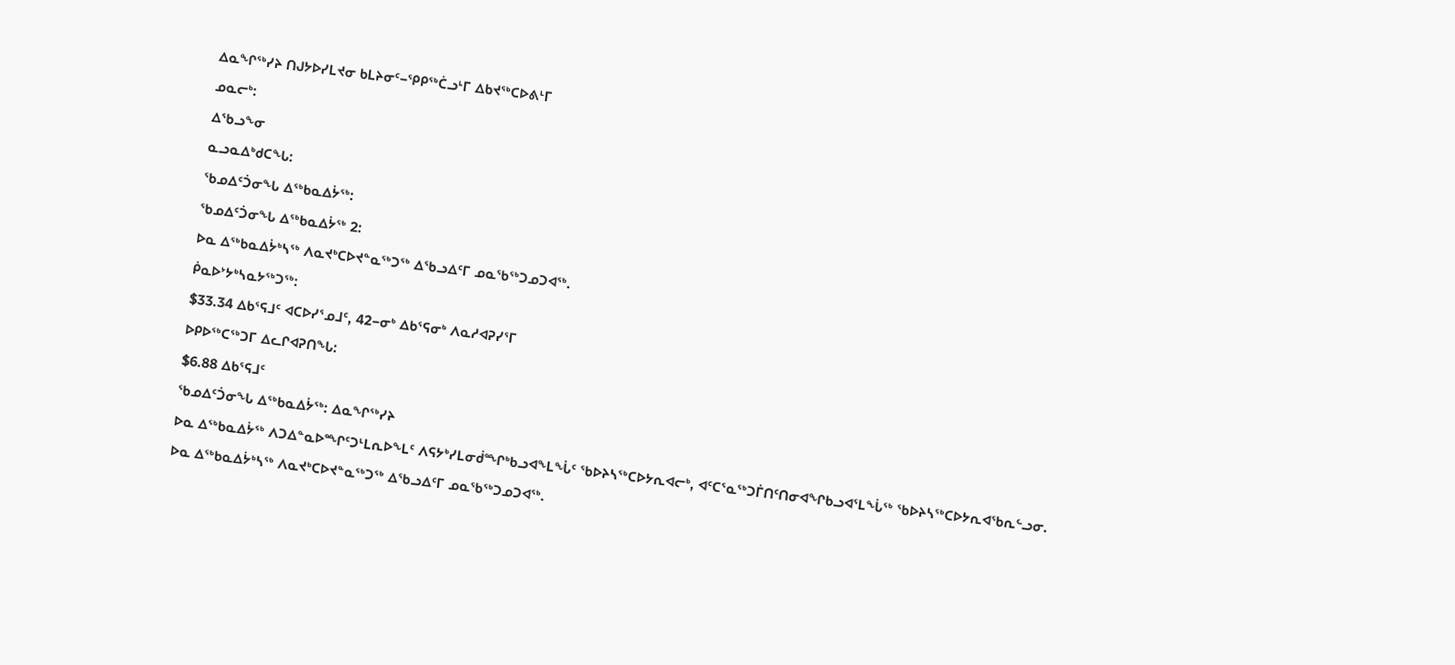ᐃᓇᖏᖅᓯᔨ ᑎᒍᔭᐅᓯᒪᔪᓂ ᑲᒪᔨᓂᑦ−ᕿᑭᖅᑖᓗᒻᒥ ᐃᑲᔪᖅᑕᐅᕕᒻᒥ
ᓄᓇᓕᒃ:
ᐃᖃᓗᖕᓂ
ᓇᓗᓇᐃᒃᑯᑕᖓ:
ᖃᓄᐃᑦᑑᓂᖓ ᐃᖅᑲᓇᐃᔮᖅ:
ᖃᓄᐃᑦᑑᓂᖓ ᐃᖅᑲᓇᐃᔮᖅ 2:
ᐅᓇ ᐃᖅᑲᓇᐃᔮᒃᓴᖅ ᐱᓇᔪᒃᑕᐅᔪᓐᓇᖅᑐᖅ ᐃᖃᓗᐃᑦᒥ ᓄᓇᖃᖅᑐᓄᑐᐊᖅ.
ᑮᓇᐅᔾᔭᒃᓴᓇᔭᖅᑐᖅ:
$33.34 ᐃᑲᕐᕋᒧᑦ ᐊᑕᐅᓯᕐᓄᒧᑦ, 42−ᓂᒃ ᐃᑲᕐᕋᓂᒃ ᐱᓇᓱᐊᕈᓯᕐᒥ
ᐅᑭᐅᖅᑕᖅᑐᒥ ᐃᓚᒋᐊᕈᑎᖓ:
$6.88 ᐃᑲᕐᕋᒧᑦ
ᖃᓄᐃᑦᑑᓂᖓ ᐃᖅᑲᓇᐃᔮᖅ: ᐃᓇᖏᖅᓯᔨ
ᐅᓇ ᐃᖅᑲᓇᐃᔮᖅ ᐱᑐᐃᓐᓇᐅᙱᑦᑐᒻᒪᕆᐅᖕᒪᑦ ᐱᕋᔭᒃᓯᒪᓂᑰᙱᒃᑲᓗᐊᖕᒪᖔᑦ ᖃᐅᔨᓴᖅᑕᐅᔭᕆᐊᓕᒃ, ᐊᑦᑕᕐᓇᖅᑐᒦᑎᑦᑎᓂᐊᖏᑲᓗᐊᕐᒪᖔᖅ ᖃᐅᔨᓴᖅᑕᐅᔭᕆᐊᖃᕆᓪᓗᓂ.
ᐅᓇ ᐃᖅᑲᓇᐃᔮᒃᓴᖅ ᐱᓇᔪᒃᑕᐅᔪᓐᓇᖅᑐᖅ ᐃᖃᓗᐃᑦᒥ ᓄᓇᖃᖅᑐᓄᑐᐊᖅ.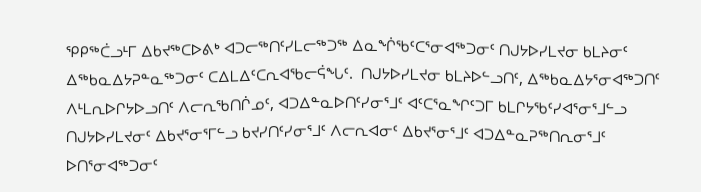ᕿᑭᖅᑖᓗᒻᒥ ᐃᑲᔪᖅᑕᐅᕕᒃ ᐊᑐᓕᖅᑎᑦᓯᒪᓕᖅᑐᖅ ᐃᓇᖐᖃᑦᑕᕐᓂᐊᖅᑐᓂᑦ ᑎᒍᔭᐅᓯᒪᔪᓂ ᑲᒪᔨᓂᑦ ᐃᖅᑲᓇᐃᔭᕈᓐᓇᖅᑐᓂᑦ ᑕᐃᒪᐃᑦᑕᕆᐊᖃᓕᕌᖓᑦ.  ᑎᒍᔭᐅᓯᒪᔪᓂ ᑲᒪᔨᐅᓪᓗᑎᑦ, ᐃᖅᑲᓇᐃᔭᕐᓂᐊᖅᑐᑎᑦ ᐱᒻᒪᕆᐅᒋᔭᐅᓗᑎᑦ ᐱᓕᕆᖃᑎᒌᓄᑦ, ᐊᑐᐃᓐᓇᐅᑎᑦᓯᓂᕐᒧᑦ ᐊᑦᑕᕐᓇᖏᑦᑐᒥ ᑲᒪᒋᔭᖃᑦᓯᐊᕐᓂᕐᒧᓪᓗ ᑎᒍᔭᐅᓯᒪᔪᓂᑦ ᐃᑲᔪᕐᓂᕐᒥᓪᓗ ᑲᔪᓯᑎᑦᓯᓂᕐᒧᑦ ᐱᓕᕆᐊᓂᑦ ᐃᑲᔪᕐᓂᕐᒧᑦ ᐊᑐᐃᓐᓇᕈᖅᑎᕆᓂᕐᒧᑦ ᐅᑎᕐᓂᐊᖅᑐᓂᑦ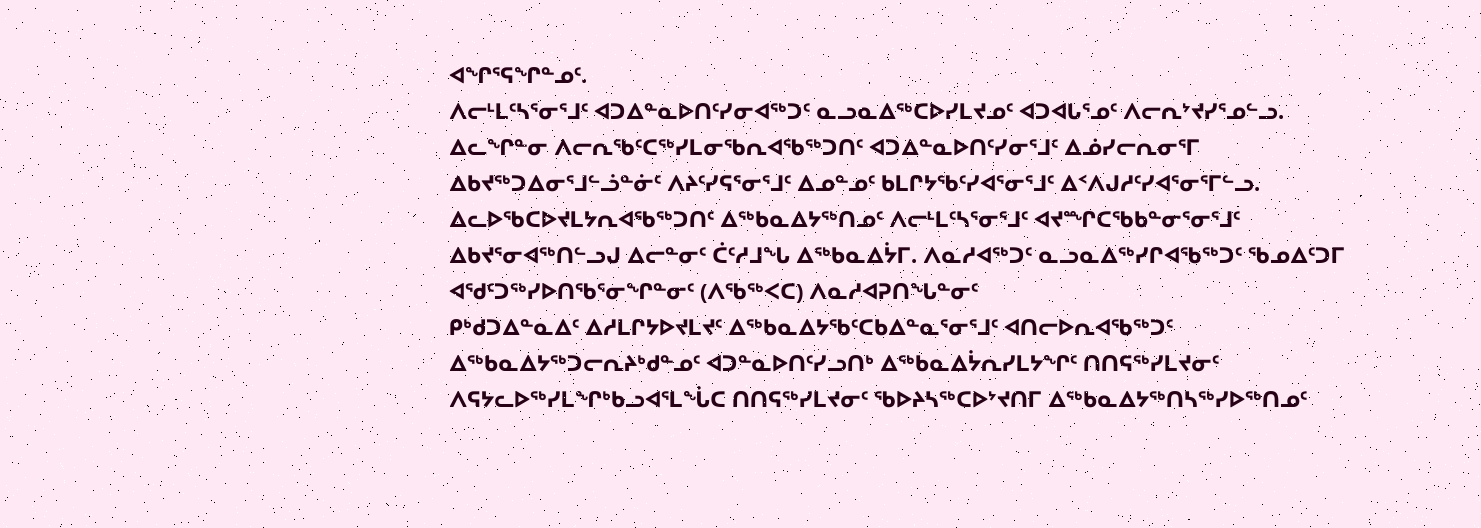ᐊᖏᕐᕋᖏᓐᓄᑦ.
ᐱᓕᒻᒪᑦᓴᕐᓂᕐᒧᑦ ᐊᑐᐃᓐᓇᐅᑎᑦᓯᓂᐊᖅᑐᑦ ᓇᓗᓇᐃᖅᑕᐅᓯᒪᔪᓄᑦ ᐊᑐᐊᒐᕐᓄᑦ ᐱᓕᕆᔾᔪᓯᕐᓄᓪᓗ.
ᐃᓚᖏᓐᓂ ᐱᓕᕆᖃᑦᑕᖅᓯᒪᓂᖃᕆᐊᖃᖅᑐᑎᑦ ᐊᑐᐃᓐᓇᐅᑎᑦᓯᓂᕐᒧᑦ ᐃᓅᓯᓕᕆᓂᕐᒥ ᐃᑲᔪᖅᑐᐃᓂᕐᒧᓪᓘᓐᓃᑦ ᐱᔨᑦᓯᕋᕐᓂᕐᒧᑦ ᐃᓄᓐᓄᑦ ᑲᒪᒋᔭᖃᑦᓯᐊᕐᓂᕐᒧᑦ ᐃᑉᐱᒍᓱᑦᓯᐊᕐᓂᕐᒥᓪᓗ.  ᐃᓚᐅᖃᑕᐅᔪᒪᔭᕆᐊᖃᖅᑐᑎᑦ ᐃᖅᑲᓇᐃᔭᖅᑎᓄᑦ ᐱᓕᒻᒪᑦᓴᕐᓂᕐᒧᑦ ᐊᔪᙱᑕᖃᑲᓐᓂᕐᓂᕐᒧᑦ ᐃᑲᔪᕐᓂᐊᖅᑎᓪᓗᒍ ᐃᓕᓐᓂᑦ ᑖᑦᓱᒧᖓ ᐃᖅᑲᓇᐃᔮᒥ. ᐱᓇᓱᐊᖅᑐᑦ ᓇᓗᓇᐃᖅᓯᒋᐊᖃᖅᑐᑦ ᖃᓄᐃᑦᑐᒥ ᐊᖁᑦᑐᖅᓯᐅᑎᖃᕐᓂᖏᓐᓂᑦ (ᐱᖃᖅᐸᑕ) ᐱᓇᓱᐊᕈᑎᖓᓐᓂᑦ
ᑭᒃᑯᑐᐃᓐᓇᐃᑦ ᐃᓱᒪᒋᔭᐅᔪᒪᔪᑦ ᐃᖅᑲᓇᐃᔭᖃᑦᑕᑲᐃᓐᓇᕐᓂᕐᒧᑦ ᐊᑎᓕᐅᕆᐊᖃᖅᑐᑦ ᐃᖅᑲᓇᐃᔭᖅᑐᓕᕆᔨᒃᑯᓐᓄᑦ ᐊᑐᓐᓇᐅᑎᑦᓯᓗᑎᒃ ᐃᖅᑲᓇᐃᔮᕆᓯᒪᔭᖏᑦ ᑎᑎᕋᖅᓯᒪᔪᓂᑦ ᐱᕋᔭᓚᐅᖅᓯᒪᖏᒃᑲᓗᐊᕐᒪᖔᑕ ᑎᑎᕋᖅᓯᒪᔪᓂᑦ ᖃᐅᔨᓴᖅᑕᐅᔾᔪᑎᒥ ᐃᖅᑲᓇᐃᔭᖅᑎᓴᖅᓯᐅᖅᑎᓄᑦ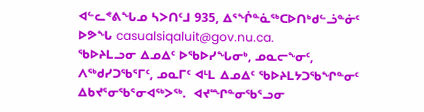ᐊᓪᓚᕝᕕᖓᓄ ᓴᐳᑎᑦᒧ 935, ᐃᕐᖐᓐᓈᖅᑕᐅᑎᒃᑯᓪᓘᓐᓃᑦ ᐅᕗᖓ casualsiqaluit@gov.nu.ca.
ᖃᐅᔨᒪᓗᓂ ᐃᓄᐃᑦ ᐅᖃᐅᓯᖓᓂᒃ, ᓄᓇᓕᖕᓂᑦ, ᐱᖅᑯᓯᑐᖃᕐᒥᑦ, ᓄᓇᒥᑦ ᐊᒻᒪ ᐃᓄᐃᑦ ᖃᐅᔨᒪᔭᑐᖃᖏᓐᓂᑦ ᐃᑲᔪᕐᓂᖃᕐᓂᐊᖅᐳᖅ.  ᐊᔪᙱᓐᓂᖃᕐᓗᓂ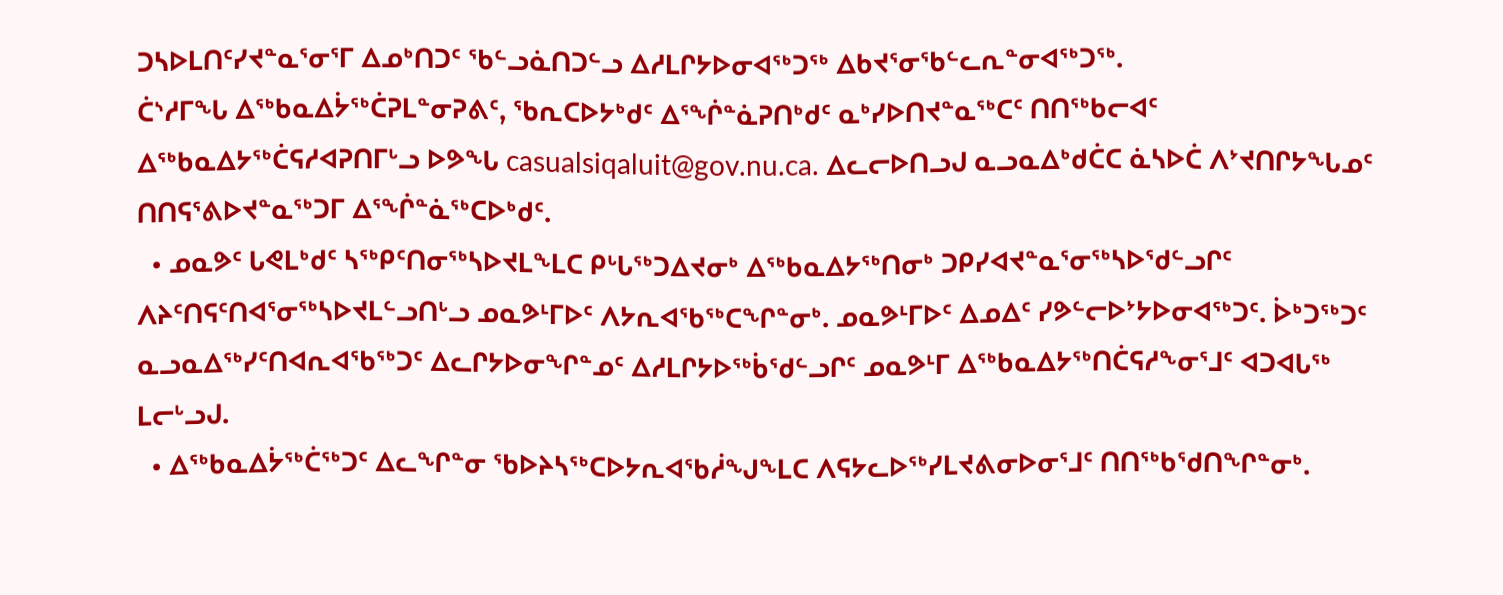ᑐᓴᐅᒪᑎᑦᓯᔪᓐᓇᕐᓂᕐᒥ ᐃᓄᒃᑎᑐᑦ ᖃᓪᓗᓈᑎᑐᓪᓗ ᐃᓱᒪᒋᔭᐅᓂᐊᖅᑐᖅ ᐃᑲᔪᕐᓂᖃᓪᓚᕆᓐᓂᐊᖅᑐᖅ.
ᑖᔅᓱᒥᖓ ᐃᖅᑲᓇᐃᔮᖅᑖᕈᒪᓐᓂᕈᕕᑦ, ᖃᕆᑕᐅᔭᒃᑯᑦ ᐃᕐᖐᓐᓈᕈᑎᒃᑯᑦ ᓇᒃᓯᐅᑎᔪᓐᓇᖅᑕᑦ ᑎᑎᖅᑲᓕᐊᑦ ᐃᖅᑲᓇᐃᔭᖅᑖᕋᓱᐊᕈᑎᒥᒡᓗ ᐅᕗᖓ casualsiqaluit@gov.nu.ca. ᐃᓚᓕᐅᑎᓗᒍ ᓇᓗᓇᐃᒃᑯᑖᑕ ᓈᓴᐅᑖ ᐱᔾᔪᑎᒋᔭᖓᓄᑦ ᑎᑎᕋᕐᕕᐅᔪᓐᓇᖅᑐᒥ ᐃᕐᖐᓐᓈᖅᑕᐅᒃᑯᑦ.
  • ᓄᓇᕗᑦ ᒐᕙᒪᒃᑯᑦ ᓴᖅᑭᑦᑎᓂᖅᓴᐅᔪᒪᖕᒪᑕ ᑭᒡᒐᖅᑐᐃᔪᓂᒃ ᐃᖅᑲᓇᐃᔭᖅᑎᓂᒃ ᑐᑭᓯᐊᔪᓐᓇᕐᓂᖅᓴᐅᖁᓪᓗᒋᑦ ᐱᔨᑦᑎᕋᑦᑎᐊᕐᓂᖅᓴᐅᔪᒪᓪᓗᑎᒡᓗ ᓄᓇᕗᒻᒥᐅᑦ ᐱᔭᕆᐊᖃᖅᑕᖏᓐᓂᒃ. ᓄᓇᕗᒻᒥᐅᑦ ᐃᓄᐃᑦ ᓯᕗᓪᓕᐅᔾᔭᐅᓂᐊᖅᑐᑦ. ᐆᒃᑐᖅᑐᑦ ᓇᓗᓇᐃᖅᓯᑦᑎᐊᕆᐊᖃᖅᑐᑦ ᐃᓚᒋᔭᐅᓂᖏᓐᓄᑦ ᐃᓱᒪᒋᔭᐅᖅᑳᖁᓪᓗᒋᑦ ᓄᓇᕗᒻᒥ ᐃᖅᑲᓇᐃᔭᖅᑎᑖᕋᓱᖕᓂᕐᒧᑦ ᐊᑐᐊᒐᖅ ᒪᓕᒡᓗᒍ.
  • ᐃᖅᑲᓇᐃᔮᖅᑖᖅᑐᑦ ᐃᓚᖏᓐᓂ ᖃᐅᔨᓴᖅᑕᐅᔭᕆᐊᖃᓲᖑᖕᒪᑕ ᐱᕋᔭᓚᐅᖅᓯᒪᔪᕕᓂᐅᓂᕐᒧᑦ ᑎᑎᖅᑲᖁᑎᖏᓐᓂᒃ.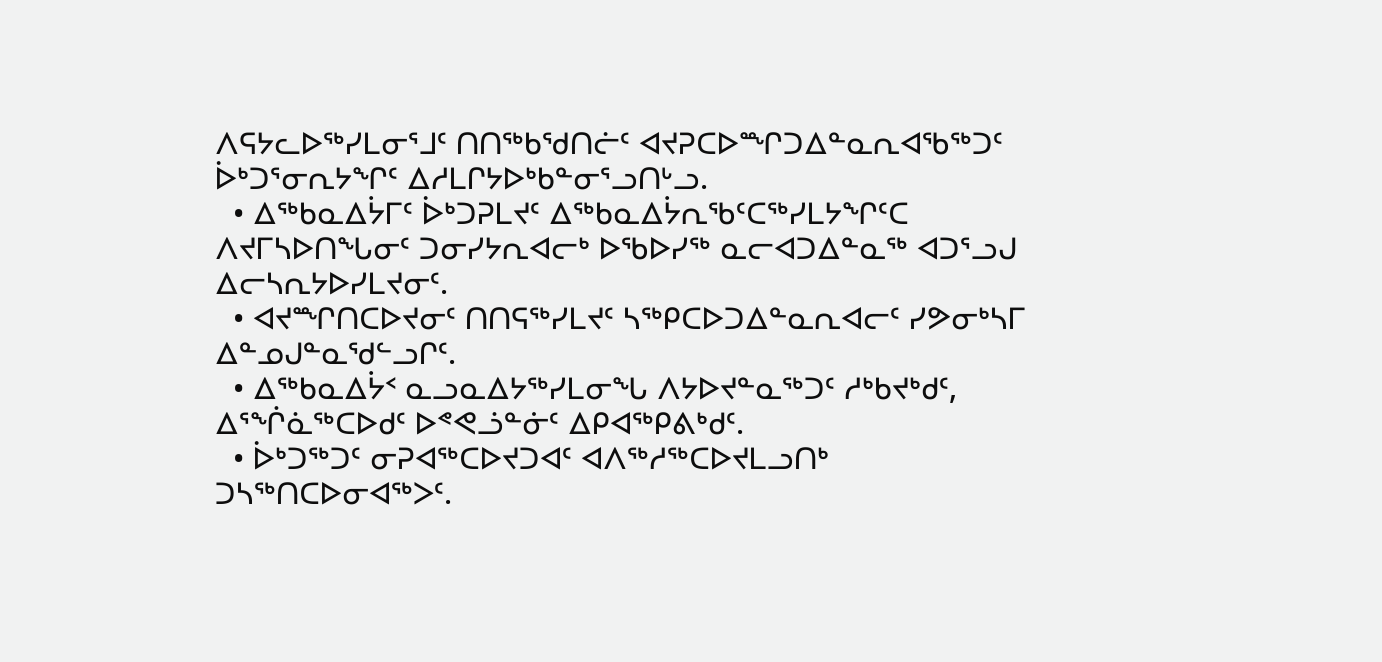ᐱᕋᔭᓚᐅᖅᓯᒪᓂᕐᒧᑦ ᑎᑎᖅᑲᖁᑎᓖᑦ ᐊᔪᕈᑕᐅᙱᑐᐃᓐᓇᕆᐊᖃᖅᑐᑦ ᐆᒃᑐᕐᓂᕆᔭᖏᑦ ᐃᓱᒪᒋᔭᐅᒃᑲᓐᓂᕐᓗᑎᒡᓗ.
  • ᐃᖅᑲᓇᐃᔮᒥᑦ ᐆᒃᑐᕈᒪᔪᑦ ᐃᖅᑲᓇᐃᔮᕆᖃᑦᑕᖅᓯᒪᔭᖏᑦᑕ ᐱᔪᒥᓴᐅᑎᖓᓂᑦ ᑐᓂᓯᔭᕆᐊᓕᒃ ᐅᖃᐅᓯᖅ ᓇᓕᐊᑐᐃᓐᓇᖅ ᐊᑐᕐᓗᒍ ᐃᓕᓴᕆᔭᐅᓯᒪᔪᓂᑦ.
  • ᐊᔪᙱᑎᑕᐅᔪᓂᑦ ᑎᑎᕋᖅᓯᒪᔪᑦ ᓴᖅᑭᑕᐅᑐᐃᓐᓇᕆᐊᓕᑦ ᓯᕗᓂᒃᓴᒥ ᐃᓐᓄᒍᓐᓇᖁᓪᓗᒋᑦ.
  • ᐃᖅᑲᓇᐃᔮᑉ ᓇᓗᓇᐃᔭᖅᓯᒪᓂᖓ ᐱᔭᐅᔪᓐᓇᖅᑐᑦ ᓱᒃᑲᔪᒃᑯᑦ, ᐃᕐᖐᓈᖅᑕᐅᑯᑦ ᐅᕝᕙᓘᓐᓃᑦ ᐃᑭᐊᖅᑭᕕᒃᑯᑦ.
  • ᐆᒃᑐᖅᑐᑦ ᓂᕈᐊᖅᑕᐅᔪᑐᐊᑦ ᐊᐱᖅᓱᖅᑕᐅᔪᒪᓗᑎᒃ ᑐᓴᖅᑎᑕᐅᓂᐊᖅᐳᑦ.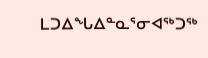ᒪᑐᐃᖓᐃᓐᓇᕐᓂᐊᖅᑐᖅ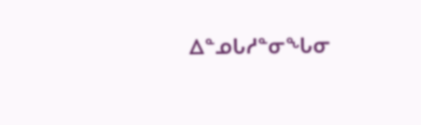ᐃᓐᓄᒐᓱᓐᓂᖓᓂ